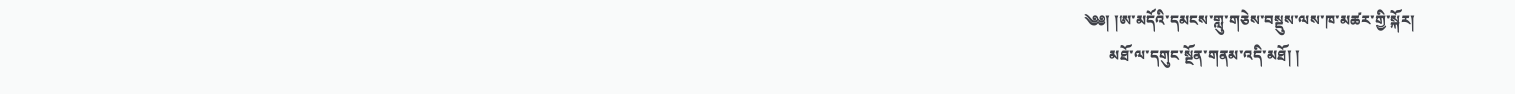༄༅། །ཨ་མདོའི་དམངས་གླུ་གཅེས་བསྡུས་ལས་ཁ་མཚར་གྱི་སྐོར།
       མཐོ་ལ་དགུང་སྔོན་གནམ་འདི་མཐོ། །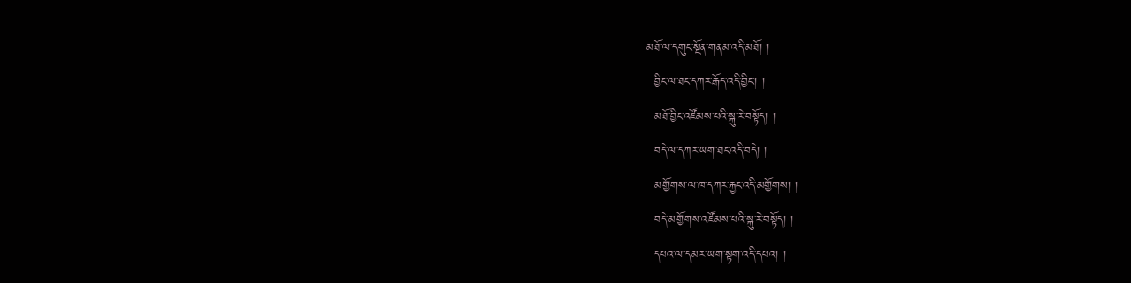མཐོ་ལ་དགུང་སྔོན་གནམ་འདི་མཐོ། །
  བྱིང་ལ་ཐང་དཀར་རྒོད་འདི་བྱིང་། །
  མཐོ་བྱིང་འཛོམས་པའི་སྐུ་རེ་བསྟོད། །
  བདེ་ལ་དཀར་ཡག་ཐང་འདི་བདེ། །
  མགྱོགས་ལ་ཁ་དཀར་རྐྱང་འདི་མགྱོགས། །
  བདེ་མགྱོགས་འཛོམས་པའི་སྐུ་རེ་བསྟོད། །
  དཔའ་ལ་དམར་ཡག་སྟག་འདི་དཔའ། །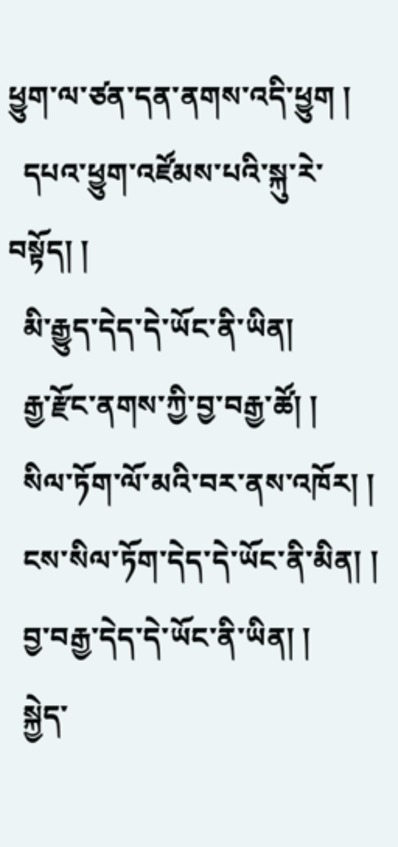ཕྱུག་ལ་ཙན་དན་ནགས་འདི་ཕྱུག །
  དཔའ་ཕྱུག་འཛོམས་པའི་སྐུ་རེ་བསྟོད། །
  མི་རྒྱུད་དེད་དེ་ཡོང་ནི་ཡིན།
  རྒྱ་རྫོང་ནགས་ཀྱི་བྱ་བརྒྱ་ཚོ། །
  སིལ་ཏོག་ལོ་མའི་བར་ནས་འཁོར། །
  ངས་སིལ་ཏོག་དེད་དེ་ཡོང་ནི་མིན། །
  བྱ་བརྒྱ་དེད་དེ་ཡོང་ནི་ཡིན། །
  སྐྱེད་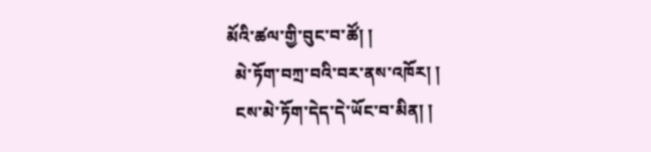མོའི་ཚལ་གྱི་བུང་བ་ཚོ། །
  མེ་ཏོག་བཀྲ་བའི་བར་ནས་འཁོར། །
  ངས་མེ་ཏོག་དེད་དེ་ཡོང་བ་མིན། །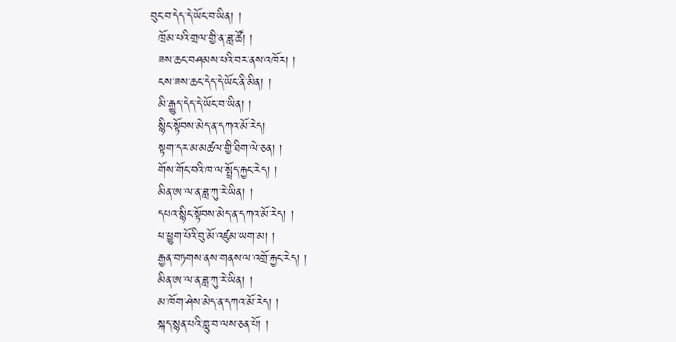བུང་བ་དེད་དེ་ཡོང་བ་ཡིན། །
  ཁྲོམ་པའི་གྲལ་གྱི་ན་ཟླ་ཚོ། །
  ཟས་ཆང་བཤམས་པའི་བར་ནས་འཁོར། །
  ངས་ཟས་ཆང་དེད་དེ་ཡོང་ནི་མིན། །
  མི་རྒྱུད་དེད་དེ་ཡོང་བ་ཡིན། །
  སྙིང་སྟོབས་མེད་ན་དཀའ་མོ་རེད།
  སྟག་དར་མ་མཚལ་གྱི་ཐིག་ལེ་ཅན། །
  གོས་གོང་བའི་ཁ་ལ་སྤྲོད་རྐྱང་རེད། །
  མིན་ཨ་ལ་ན་ཟླ་ཀུ་རེ་ཡིན། །
  དཔའ་སྙིང་སྟོབས་མེད་ན་དཀའ་མོ་རེད། །
  ཕ་ཕྱུག་པོའི་བུ་མོ་འཛུམ་ཡག་མ། །
  རྒྱན་བཏགས་ནས་གནས་ལ་འགྲོ་རྐྱང་རེད། །
  མིན་ཨ་ལ་ན་ཟླ་ཀུ་རེ་ཡིན། །
  མ་ཁོག་ཤེས་མེད་ན་དཀའ་མོ་རེད། །
  སྐད་སྙན་པའི་གླུ་བ་ལས་ཅན་པོ། །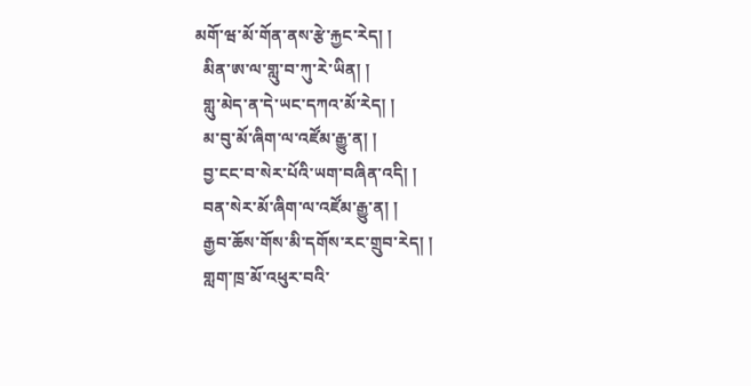མགོ་ཝ་མོ་གོན་ནས་རྩེ་རྐྱང་རེད། །
  མིན་ཨ་ལ་གླུ་བ་ཀུ་རེ་ཡིན། །
  གླུ་མེད་ན་དེ་ཡང་དཀའ་མོ་རེད། །
  མ་བུ་མོ་ཞིག་ལ་འཛོམ་རྒྱུ་ན། །
  བྱ་ངང་བ་སེར་པོའི་ཡག་བཞིན་འདི། །
  བན་སེར་མོ་ཞིག་ལ་འཛོམ་རྒྱུ་ན། །
  རྒྱབ་ཆོས་གོས་མི་དགོས་རང་གྲུབ་རེད། །
  གླག་ཁྲ་མོ་འཕུར་བའི་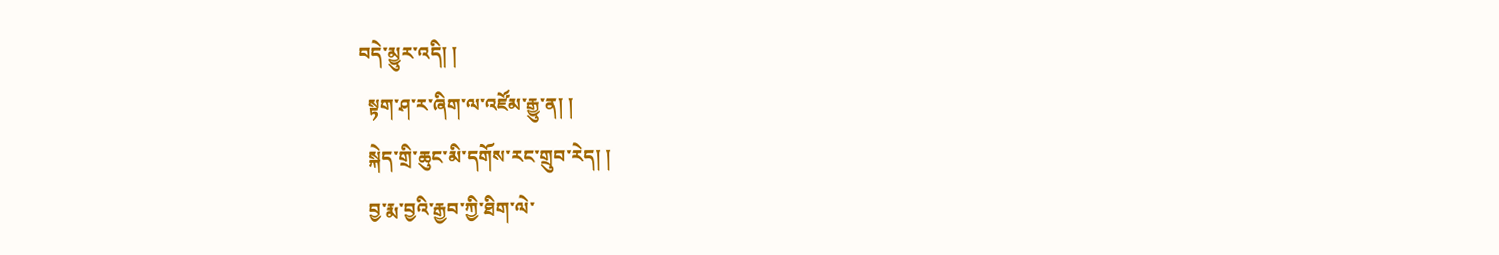བདེ་མྱུར་འདི། །
  སྟག་ཤ་ར་ཞིག་ལ་འཛོམ་རྒྱུ་ན། །
  སྐེད་གྲི་ཆུང་མི་དགོས་རང་གྲུབ་རེད། །
  བྱ་རྨ་བྱའི་རྒྱབ་ཀྱི་ཐིག་ལེ་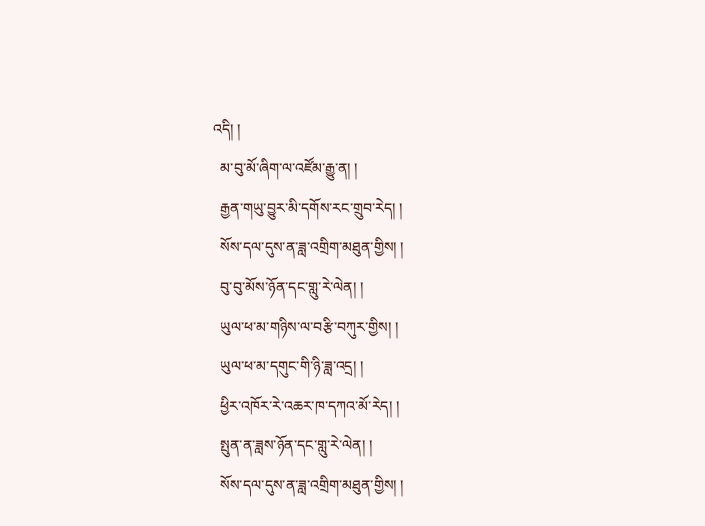འདི། །
  མ་བུ་མོ་ཞིག་ལ་འཛོམ་རྒྱུ་ན། །
  རྒྱན་གཡུ་བྱུར་མི་དགོས་རང་གྲུབ་རེད། །
  སོས་དལ་དུས་ན་ཟླ་འགྲིག་མཐུན་གྱིས། །
  བུ་བུ་མོས་ཉོན་དང་གླུ་རེ་ལེན། །
  ཡུལ་ཕ་མ་གཉིས་ལ་བརྩི་བཀུར་གྱིས། །
  ཡུལ་ཕ་མ་དགུང་གི་ཉི་ཟླ་འདྲ། །
  ཕྱིར་འཁོར་རེ་འཆར་ཁ་དཀའ་མོ་རེད། །
  སྤུན་ན་ཟླས་ཉོན་དང་གླུ་རེ་ལེན། །
  སོས་དལ་དུས་ན་ཟླ་འགྲིག་མཐུན་གྱིས། །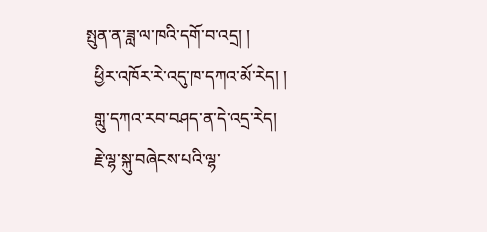སྤུན་ན་ཟླ་ལ་ཁའི་དགོ་བ་འདྲ། །
  ཕྱིར་འཁོར་རེ་འདུ་ཁ་དཀའ་མོ་རེད། །
  གླུ་དཀའ་རབ་བཤད་ན་དེ་འདྲ་རེད།
  རྗེ་ལྷ་སྐུ་བཞེངས་པའི་ལྷ་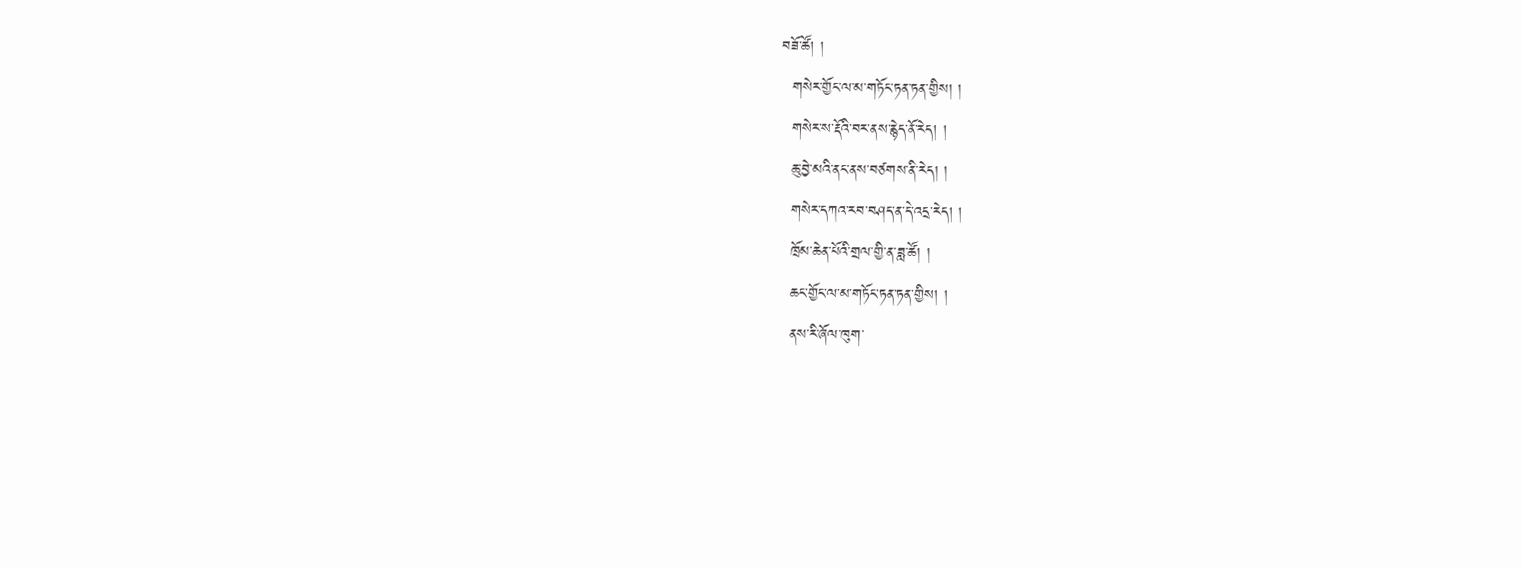བཟོ་ཚོ། །
  གསེར་གྱོང་ལ་མ་གཏོང་ཏན་ཏན་གྱིས། །
  གསེར་ས་རྡོའི་བར་ནས་རྙེད་ནོ་རེད། །
  ཆུ་བྱེ་མའི་ནང་ནས་བཙགས་ནི་རེད། །
  གསེར་དཀའ་རབ་བཤད་ན་དེ་འདྲ་རེད། །
  ཁྲོམ་ཆེན་པོའི་གྲལ་གྱི་ན་ཟླ་ཚོ། །
  ཆང་གྱོང་ལ་མ་གཏོང་ཏན་ཏན་གྱིས། །
  ནས་རི་ཞོལ་ཁུག་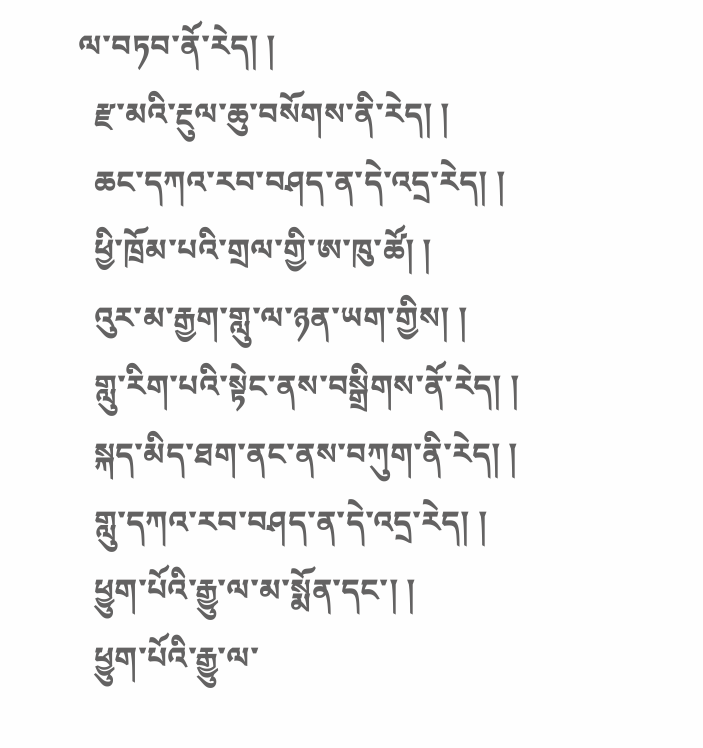ལ་བཏབ་ནོ་རེད། །
  རྫ་མའི་རྔུལ་ཆུ་བསོགས་ནི་རེད། །
  ཆང་དཀའ་རབ་བཤད་ན་དེ་འདྲ་རེད། །
  ཕྱི་ཁྲོམ་པའི་གྲལ་གྱི་ཨ་ཁུ་ཚོ། །
  འུར་མ་རྒྱག་གླུ་ལ་ཉན་ཡག་གྱིས། །
  གླུ་རིག་པའི་སྟེང་ནས་བསྒྲིགས་ནོ་རེད། །
  སྐད་མིད་ཐག་ནང་ནས་བཀུག་ནི་རེད། །
  གླུ་དཀའ་རབ་བཤད་ན་དེ་འདྲ་རེད། །
  ཕྱུག་པོའི་རྒྱུ་ལ་མ་སྨོན་དང་། །
  ཕྱུག་པོའི་རྒྱུ་ལ་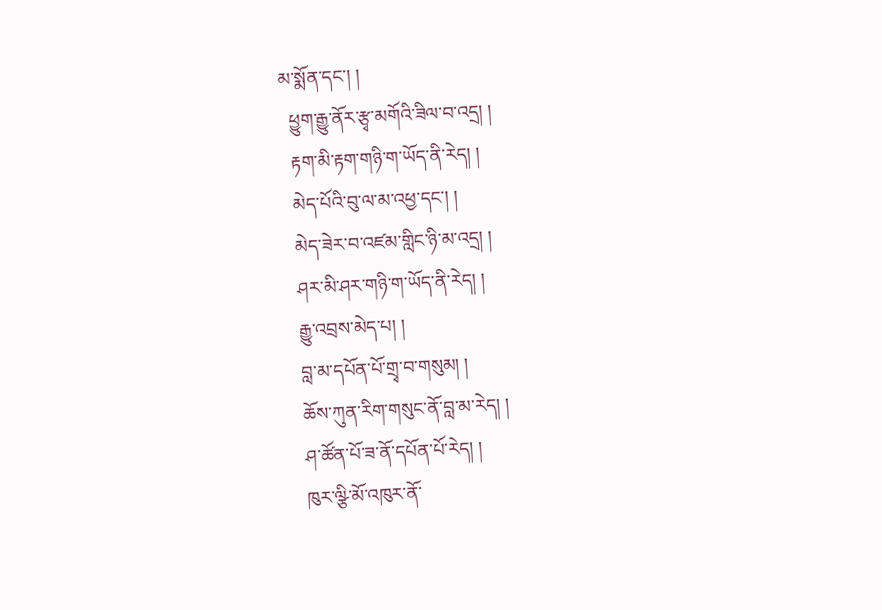མ་སྨོན་དང་། །
  ཕྱུག་རྒྱུ་ནོར་རྩྭ་མགོའི་ཟིལ་བ་འདྲ། །
  རྟག་མི་རྟག་གཉི་ག་ཡོད་ནི་རེད། །
  མེད་པོའི་བུ་ལ་མ་འཕྱ་དང་། །
  མེད་ཟེར་བ་འཛམ་གླིང་ཉི་མ་འདྲ། །
  ཤར་མི་ཤར་གཉི་ག་ཡོད་ནི་རེད། །
  རྒྱུ་འབྲས་མེད་པ། །
  བླ་མ་དཔོན་པོ་གྲྭ་བ་གསུམ། །
  ཆོས་ཀུན་རིག་གསུང་ནོ་བླ་མ་རེད། །
  ཤ་ཚོན་པོ་ཟ་ནོ་དཔོན་པོ་རེད། །
  ཁུར་ལྩི་མོ་འཁུར་ནོ་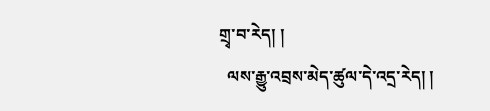གྲྭ་བ་རེད། །
  ལས་རྒྱུ་འབྲས་མེད་ཚུལ་དེ་འདྲ་རེད། །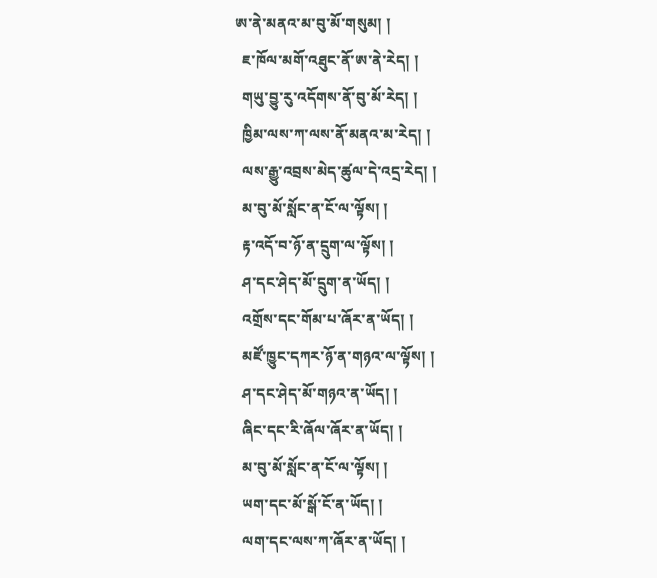ཨ་ནེ་མནའ་མ་བུ་མོ་གསུམ། །
  ཇ་ཁོལ་མགོ་འཐུང་ནོ་ཨ་ནེ་རེད། །
  གཡུ་བྱུ་རུ་འདོགས་ནོ་བུ་མོ་རེད། །
  ཁྱིམ་ལས་ཀ་ལས་ནོ་མནའ་མ་རེད། །
  ལས་རྒྱུ་འབྲས་མེད་ཚུལ་དེ་འདྲ་རེད། །
  མ་བུ་མོ་སློང་ན་ངོ་ལ་ལྟོས། །
  རྟ་འདོ་བ་ཉོ་ན་དྲུག་ལ་ལྟོས། །
  ཤ་དང་ཤེད་མོ་དྲུག་ན་ཡོད། །
  འགྲོས་དང་གོམ་པ་ཞོར་ན་ཡོད། །
  མཛོ་ཁྱུང་དཀར་ཉོ་ན་གཉའ་ལ་ལྟོས། །
  ཤ་དང་ཤེད་མོ་གཉའ་ན་ཡོད། །
  ཞིང་དང་རི་ཞོལ་ཞོར་ན་ཡོད། །
  མ་བུ་མོ་སློང་ན་ངོ་ལ་ལྟོས། །
  ཡག་དང་མོ་སྒོ་ངོ་ན་ཡོད། །
  ལག་དང་ལས་ཀ་ཞོར་ན་ཡོད། །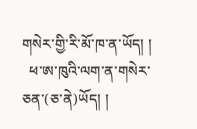གསེར་གྱི་རི་མོ་ཁ་ན་ཡོད། །
  ཕ་ཨ་ཁུའི་ལག་ན་གསེར་ཅན་(ཅ་ནེ)ཡོད། །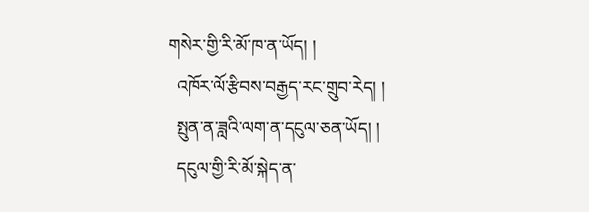གསེར་གྱི་རི་མོ་ཁ་ན་ཡོད། །
  འཁོར་ལོ་རྩིབས་བརྒྱད་རང་གྲུབ་རེད། །
  སྤུན་ན་ཟླའི་ལག་ན་དངུལ་ཅན་ཡོད། །
  དངུལ་གྱི་རི་མོ་སྐེད་ན་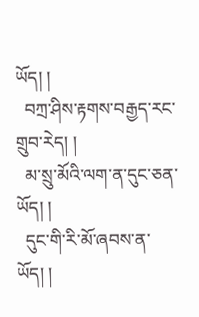ཡོད། །
  བཀྲ་ཤིས་རྟགས་བརྒྱད་རང་གྲུབ་རེད། །
  མ་སྲུ་མོའི་ལག་ན་དུང་ཅན་ཡོད། །
  དུང་གི་རི་མོ་ཞབས་ན་ཡོད། །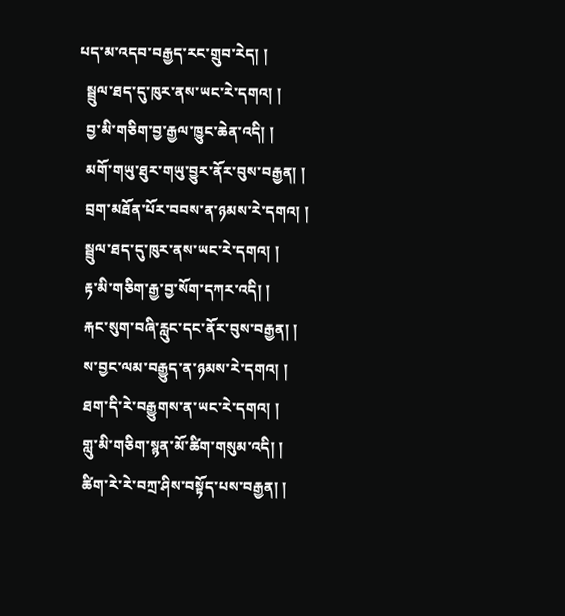པད་མ་འདབ་བརྒྱད་རང་གྲུབ་རེད། །
  སྦྲུལ་ཐད་དུ་ཁུར་ནས་ཡང་རེ་དགའ། །
  བྱ་མི་གཅིག་བྱ་རྒྱལ་ཁྱུང་ཆེན་འདི། །
  མགོ་གཡུ་ཐུར་གཡུ་བྱུར་ནོར་བུས་བརྒྱན། །
  བྲག་མཐོན་པོར་བབས་ན་ཉམས་རེ་དགའ། །
  སྦྲུལ་ཐད་དུ་ཁུར་ནས་ཡང་རེ་དགའ། །
  རྟ་མི་གཅིག་རྒྱ་བྱ་སོག་དཀར་འདི། །
  རྐང་སུག་བཞི་རླུང་དང་ནོར་བུས་བརྒྱན། །
  ས་བྱང་ལམ་བརྒྱུད་ན་ཉམས་རེ་དགའ། །
  ཐག་དི་རེ་བརྒྱུགས་ན་ཡང་རེ་དགའ། །
  གླུ་མི་གཅིག་སྙན་མོ་ཚིག་གསུམ་འདི། །
  ཚིག་རེ་རེ་བཀྲ་ཤིས་བསྟོད་པས་བརྒྱན། །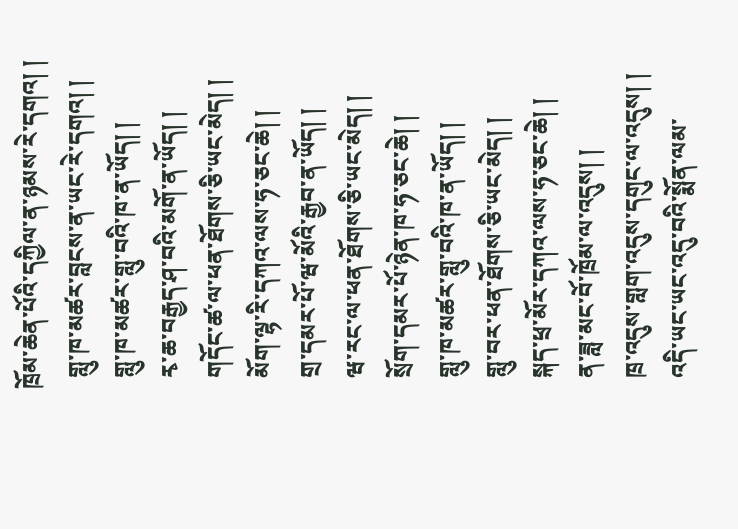ཁྲོམ་ཆེན་པོའི་དཀྱིལ་ན་ཉམས་རེ་དགའ། །
  གླུ་ཁ་མཚར་བླངས་ན་ཡང་རེ་དགའ། །
  གླུ་ཁ་མཚར་གླུ་བའི་ཁ་ན་ཡོད། །
  རྭ་ཆ་བརྒྱད་ཤ་བའི་མགོ་ན་ཡོད། །
  གདོང་ཚ་ལ་ཕན་ཐོགས་ཅི་ཡང་མེད། །
  མོག་ལྷ་རི་དཀའ་ལས་ཧ་ཅང་ཆེ། །
  གྲ་དམར་པོ་ཝ་མོའི་རྒྱབ་ན་ཡོད། །
  ཝ་རང་ལ་ཕན་ཐོགས་ཅི་ཡང་མེད། །
  སྲོག་དམར་པོ་ཉེན་ཁ་ཧ་ཅང་ཆེ། །
  གླུ་ཁ་མཚར་གླུ་བའི་ཁ་ན་ཡོད། །
  གླུ་བར་ཕན་ཐོགས་ཅི་ཡང་མེད། །
  སྐད་ཕྲ་མོར་དཀའ་ལས་ཧ་ཅང་ཆེ། །
  ན་ཟླ་མང་བོ་ཁྲོམ་ལ་འདུས། །
  ཁྲ་འདུས་གླག་འདུས་དགུང་ལ་འདུས། །
  འདི་ཡང་ཡང་འདུ་བའི་སྨོན་ལམ་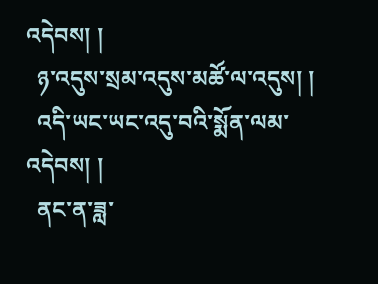འདེབས། །
  ཉ་འདུས་སྲམ་འདུས་མཚོ་ལ་འདུས། །
  འདི་ཡང་ཡང་འདུ་བའི་སྨོན་ལམ་འདེབས། །
  ནང་ན་ཟླ་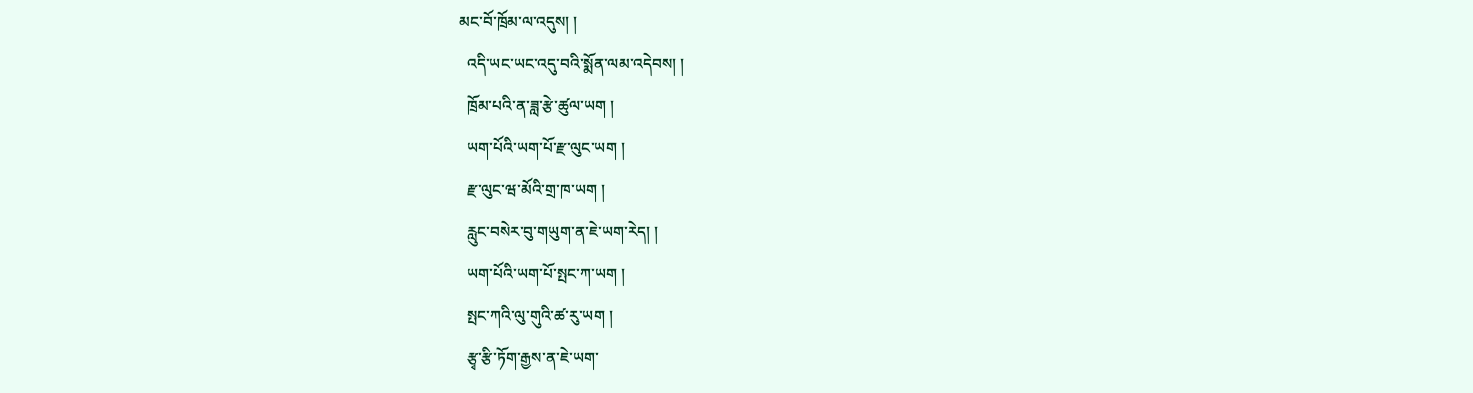མང་བོ་ཁྲོམ་ལ་འདུས། །
  འདི་ཡང་ཡང་འདུ་བའི་སྨོན་ལམ་འདེབས། །
  ཁྲོམ་པའི་ན་ཟླ་རྩེ་ཚུལ་ཡག །
  ཡག་པོའི་ཡག་པོ་རྫ་ལུང་ཡག །
  རྫ་ལུང་ཝ་མོའི་གྲ་ཁ་ཡག །
  རླུང་བསེར་བུ་གཡུག་ན་ཇེ་ཡག་རེད། །
  ཡག་པོའི་ཡག་པོ་སྤང་ཀ་ཡག །
  སྤང་ཀའི་ལུ་གུའི་ཚ་རུ་ཡག །
  རྩྭ་རྩི་ཏོག་རྒྱས་ན་ཇེ་ཡག་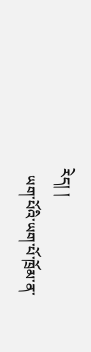རེད། །
  ཡག་པོའི་ཡག་པོ་ཁྲོམ་ན་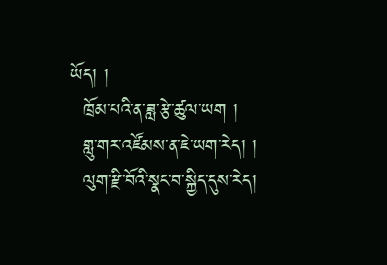ཡོད། །
  ཁྲོམ་པའི་ན་ཟླ་རྩེ་ཚུལ་ཡག །
  གླུ་གར་འཛོམས་ན་ཇེ་ཡག་རེད། །
  ལུག་རྫི་བོའི་སྣང་བ་སྐྱིད་དུས་རེད།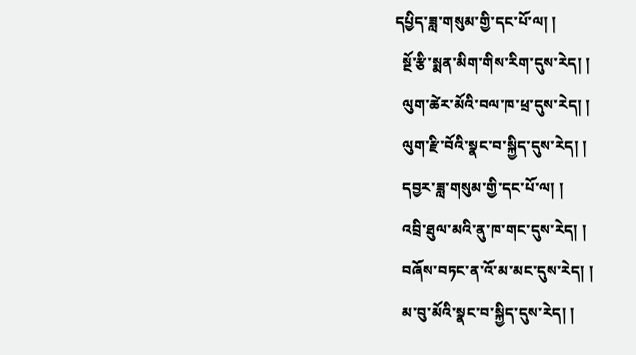དཔྱིད་ཟླ་གསུམ་གྱི་དང་པོ་ལ། །
  སྔོ་རྩི་སྨན་མིག་གིས་རིག་དུས་རེད། །
  ལུག་ཚེར་མོའི་བལ་ཁ་ཕྲ་དུས་རེད། །
  ལུག་རྫི་བོའི་སྣང་བ་སྐྱིད་དུས་རེད། །
  དབྱར་ཟླ་གསུམ་གྱི་དང་པོ་ལ། །
  འབྲི་ཐུལ་མའི་ནུ་ཁ་གང་དུས་རེད། །
  བཞོས་བཏང་ན་འོ་མ་མང་དུས་རེད། །
  མ་བུ་མོའི་སྣང་བ་སྐྱིད་དུས་རེད། །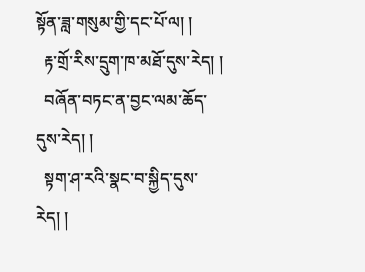སྟོན་ཟླ་གསུམ་གྱི་དང་པོ་ལ། །
  རྟ་གྲོ་རིས་དྲུག་ཁ་མཐོ་དུས་རེད། །
  བཞོན་བཏང་ན་བྱང་ལམ་ཆོད་དུས་རེད། །
  སྟག་ཤ་རའི་སྣང་བ་སྐྱིད་དུས་རེད། །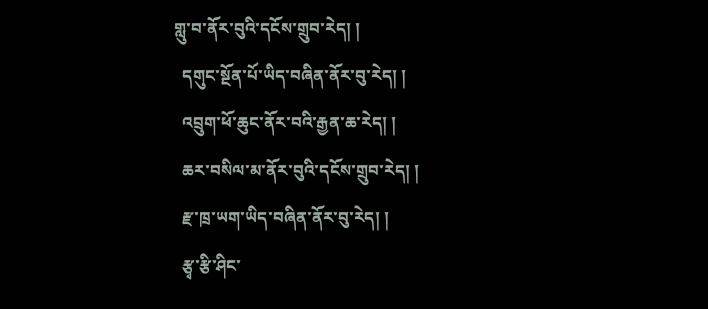གླུ་བ་ནོར་བུའི་དངོས་གྲུབ་རེད། །
  དགུང་སྔོན་པོ་ཡིད་བཞིན་ནོར་བུ་རེད། །
  འབྲུག་ཕོ་ཆུང་ནོར་བའི་རྒྱན་ཆ་རེད། །
  ཆར་བསིལ་མ་ནོར་བུའི་དངོས་གྲུབ་རེད། །
  རྫ་ཁྲ་ཡག་ཡིད་བཞིན་ནོར་བུ་རེད། །
  རྩྭ་རྩི་ཤིང་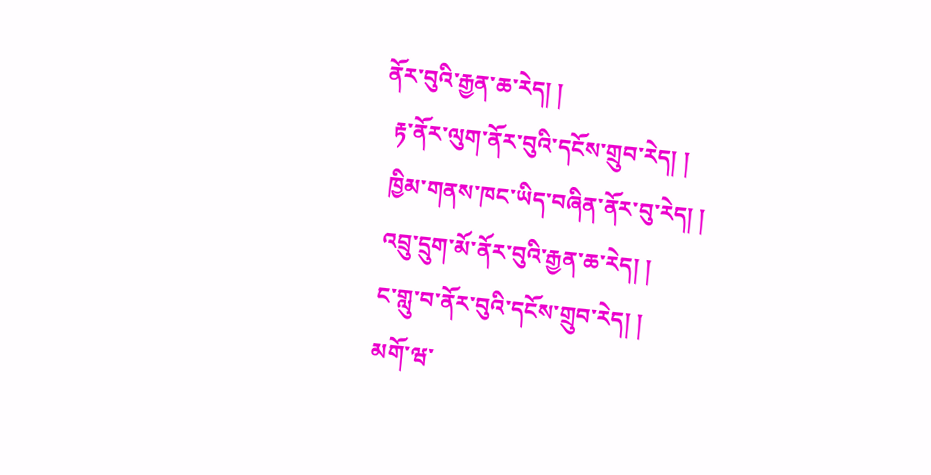ནོར་བུའི་རྒྱན་ཆ་རེད། །
  རྟ་ནོར་ལུག་ནོར་བུའི་དངོས་གྲུབ་རེད། །
  ཁྱིམ་གནས་ཁང་ཡིད་བཞིན་ནོར་བུ་རེད། །
  འབྲུ་དྲུག་མོ་ནོར་བུའི་རྒྱན་ཆ་རེད། །
  ང་གླུ་བ་ནོར་བུའི་དངོས་གྲུབ་རེད། །
  མགོ་ཝ་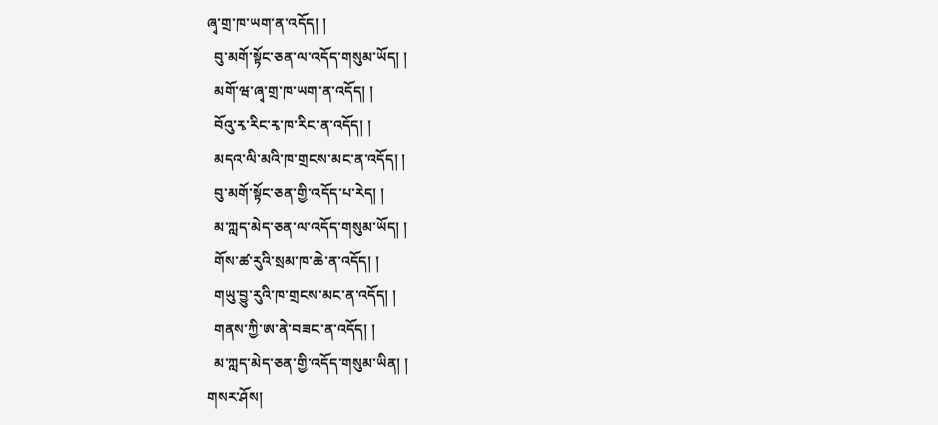ཞྭ་གྲ་ཁ་ཡག་ན་འདོད། །
  བུ་མགོ་སྟོང་ཅན་ལ་འདོད་གསུམ་ཡོད། །
  མགོ་ཝ་ཞྭ་གྲ་ཁ་ཡག་ན་འདོད། །
  བོའུ་རྭ་རིང་རྭ་ཁ་རིང་ན་འདོད། །
  མདའ་ལི་མའི་ཁ་གྲངས་མང་ན་འདོད། །
  བུ་མགོ་སྟོང་ཅན་གྱི་འདོད་པ་རེད། །
  མ་ཀླད་མེད་ཅན་ལ་འདོད་གསུམ་ཡོད། །
  གོས་ཚ་རུའི་སྲམ་ཁ་ཆེ་ན་འདོད། །
  གཡུ་བྱུ་རུའི་ཁ་གྲངས་མང་ན་འདོད། །
  གནས་ཀྱི་ཨ་ནེ་བཟང་ན་འདོད། །
  མ་ཀླད་མེད་ཅན་གྱི་འདོད་གསུམ་ཡིན། །
གསར་ཤོས།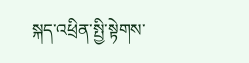སྐད་འཕྲིན་སྤྱི་སྟེགས་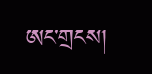ཨང་གྲངས།